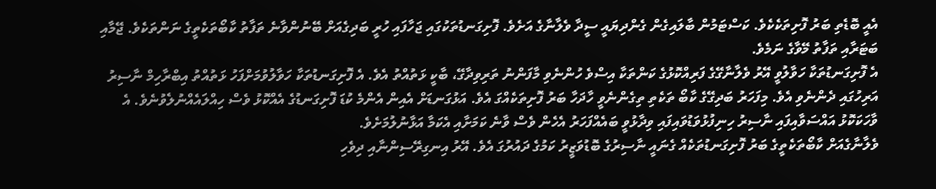އެއީ ބޮޑެތި ބަރު ފޮށިތަކެކެވެ. ކަސްޓަމުން ބާލައިގެން ގެންދިޔައީ ސީދާ ވެލާނާގެ އަށެވެ. ފޮށިގަނޑުތަކުގައި ޖަހާފައި ހުރީ ބަދިގެއަށް ބޭނުންވާނެ ތަފާތު ކާބޯތަކެތީގެ ނަންތަކެވެ. ޖޭމާއި ބަޓަރާއި ތަފާތު މޭވާގެ ނަމެވެ.
އެ ފޮށިގަނޑުތަކާ ހަވާލުވީ އޭރު ވެލާނާގޭގެ ފަރިއްކޮޅުގެ ކަންތަކާ އިސްވެ ހުންނެވި މާފަންނު ތަރިވިދާގޭ، ބާކީ ޅަތުއްތު އެވެ. އެ ފޮށިގަނޑުތަކާ ހަވާލުވުމަށްފަހު ޅަތުއްތު އިބްރާހިމް ނާސިރު އަރިހުގައި ދެންނެވި އެވެ. މިފަހަރު ބަދިގޭގެ ކާބޯ ތަކެތި ތިގެންނެވީ ހާދަހާ ބަރު ފޮށިތަކެއްގަ އެވެ. އަޅުގަނޑަށް އެއިން އެންމެ ކުޑަ ފޮށިގަނޑުގެ އެއްކޮޅު ވެސް ހިއްލައެއްނުލެވުނެވެ. އެ ވާހަކަކޮޅު އައްސަވާއިފައި ނާސިރު ހިނިފުޅުވަޑުވައިފައި ވިދާޅުވީ ބައެއްފަހަރު އެހެން ވެސް ވާނެ ކަމަށާއި އެކަމާ އަޅާނުލުމަށެވެ.
ވެލާނާގެއަށް ކާބޯތަކެތީގެ ބަރު ފޮށިގަނޑުތަކެއް ގެނައީ ނާސިރުގެ ބޮޑުވަޒީރު ކަމުގެ ދައުރުގަ އެވެ. އޭރު އިނގިރޭސިންނާއި ދިވެހި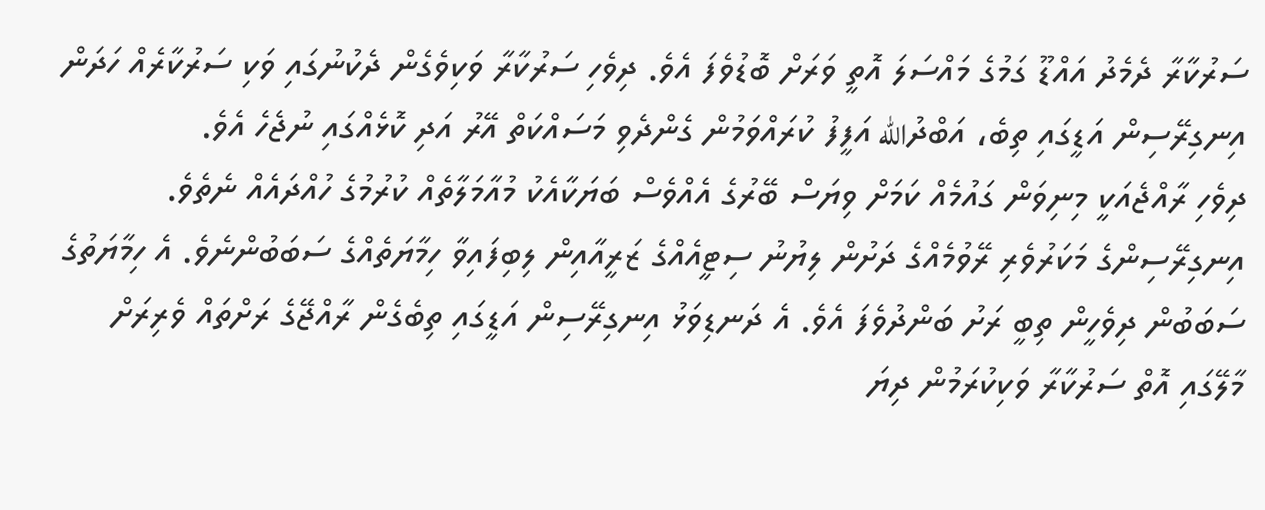ސަރުކާރާ ދެމެދު އައްޑޫ ގަމުގެ މައްސަލަ އޮތީ ވަރަށް ބޮޑުވެފަ އެވެ. ދިވެހި ސަރުކާރާ ވަކިވެގެން ދެކުނުގައި ވަކި ސަރުކާރެއް ހަދަން އިނގިރޭސިން އަޑީގައި ތިބެ، އަބްދުالله އަފީފު ކުރައްވަމުން ގެންދެވި މަސައްކަތް އޭރު އަދި ކޮޅެއްގައި ނުޖެހެ އެވެ.
ދިވެހި ރާއްޖެއަކީ މިނިވަން ގައުމެއް ކަމަށް ވިޔަސް ބޭރުގެ އެއްވެސް ބަޔަކާއެކު މުއާމަލާތެއް ކުރުމުގެ ހުއްދައެއް ނެތެވެ. އިނގިރޭސިންގެ މަކަރުވެރި ރޭވުމެއްގެ ދަށުން ލިޔުނު ސިޓީއެއްގެ ޒަރީއާއިން ލިބިފައިވާ ހިމާޔަތެއްގެ ސަބަބުންނެވެ. އެ ހިމާޔަތުގެ ސަބަބުން ދިވެހީން ތިބީ ރަށު ބަންދުވެފަ އެވެ. އެ ދަނޑިވަޅު އިނގިރޭސިން އަޑީގައި ތިބެގެން ރާއްޖޭގެ ރަށްތައް ވެރިރަށް މާލޭގައި އޮތް ސަރުކާރާ ވަކިކުރަމުން ދިޔަ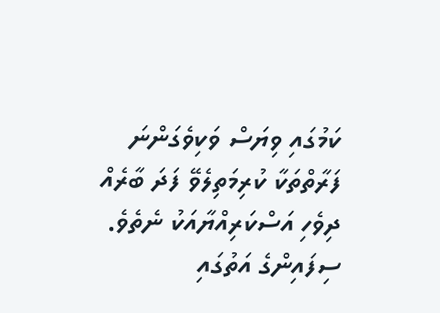ކަމުގައި ވިޔަސް ވަކިވެގަންނަ ފަރާތްތަކާ ކުރިމަތިލެވޭ ފަދަ ބާރެއް ދިވެހި އަސްކަރިއްޔާއަކު ނެތެވެ. ސިފައިންގެ އަތުގައި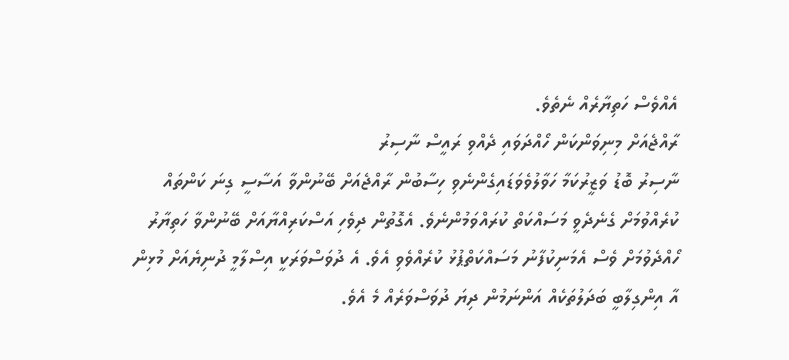އެއްވެސް ހަތިޔާރެއް ނެތެވެ.
ރާއްޖެއަށް މިނިވަންކަން ހޯއްދަވައި ދެއްވި ރައީސް ނާސިރު
ނާސިރު ބޮޑު ވަޒީރުކަމާ ހަވާލުވެވަޑައިގެންނެވި ހިސާބުން ރާއްޖެއަށް ބޭނުންވާ އަސާސީ ގިނަ ކަންތައް ކުރެއްވުމަށް ގެނެދެވީ މަސައްކަތް ކުރައްވަމުންނެވެ. އެގޮތުން ދިވެހި އަސްކަރިއްޔާއަށް ބޭނުންވާ ހަތިޔާރު ހޯއްދެވުމަށް ވެސް އެމަނިކުފާނު މަސައްކަތްޕުޅު ކުރެއްވެވި އެވެ. އެ ދުވަސްވަރަކީ އިސްލާމީ ދުނިޔެއަށް މުޅިން އާ އިންގިލާބީ ބަދަލުތަކެއް އަންނަމުން ދިޔަ ދުވަސްވަރެއް މެ އެވެ.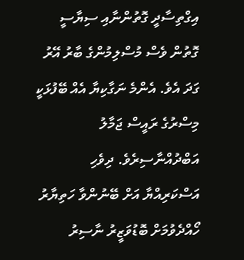އިގްތިސާދީ ގޮތުންނާއި ސިޔާސީ ގޮތުން ވެސް މުސްލިމުންގެ ބާރު އޭރު ގަދަ އެވެ. އެންމެ ނަގާކިޔާ އެއް ބޭފުޅަކީ މިސްރުގެ ރައީސް ޖަމާލު އަބްދުއްނާސިރެވެ. ދިވެހި އަސްކަރިއްޔާ އަށް ބޭނުންވާ ހަތިޔާރު ހޯއްދެވުމަށް ބޮޑުވަޒީރު ނާސިރު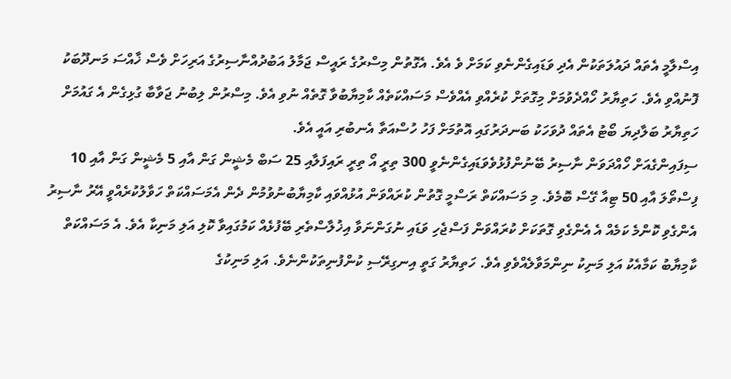އިސްލާމީ އެތައް ދައުލަތަކުން އެދި ވަޑައިގެންނެވި ކަމަށް ވެ އެވެ. އެގޮތުން މިސްރުގެ ރައީސް ޖަމާލު އަބުދުއްނާސިރުގެ އަރިހަށް ވެސް ޚާއްސަ މަނދޫބަކު ފޮނުއްވި އެވެ. ހަތިޔާރު ހޯއްދެވުމަށް މިގޮތަށް ކުރެއްވި އެއްވެސް މަސައްކަތެއް ކާމިޔާބުވާ ގޮތެއް ނުވި އެވެ. މިސްރުން ލިބުނު ޖަވާބާ ގުޅިގެން އެ ގައުމަށް ހަތިޔާރު ބަލާދިޔަ ބޯޓު އެތައް ދުވަހަކު ބަނދަރުގައި އޮތުމަށް ފަހު ހުސްއަތާ އެނބުރި އައީ އެވެ.
ސިފައިންގެއަށް ހޯއްދަވަން ނާސިރު ބޭނުންފުޅުވެވަޑައިގެންނެވީ 300 ތިރީ އޯ ތިރީ ރައިފަލާއި 25 ސަބް މެޝީން ގަން އާއި 5 މެޝީން ގަން އާއި 10 ފިސްތޯލަ އާއި 50 ޓިއާ ގޭސް ބޮމެވެ. މި މަސައްކަތް ރަސްމީ ގޮތުން ކުރައްވަން އުޅުއްވައި ކާމިޔާބުނުވުމުން ދެން އެމަސައްކަތް ހަވާލުކުރެއްވީ އޭރު ނާސިރު އެންގެވި ކޮންމެ ކަމެއް އެ އެންގެވި ގޮތަކަށް ކުރައްވަން ފަސްޖެހި ވަޑައި ނުގަންނަވާ އިޚުލާސްތެރި ބޭފުޅެއް ކަމުގައިވާ ކޮލި އަލި މަނިކާ އެވެ. އެ މަސައްކަތް ކާމިޔާބު ކަމާއެކު އަލި މަނިކު ނިންމަވާލެއްވެވި އެވެ. ހަތިޔާރު ގަތީ އިނގިރޭސި ކުންފުނިތަކުންނެވެ. އަލި މަނިކުގެ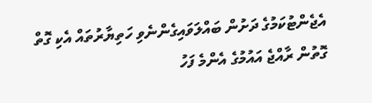އެޖެންޓުކަމުގެ ދަށުން ބައްލަވައިގެންނެވި ހަތިޔާރުތައް އެކި ގޮތް ގޮތުން ރާއްޖެ އައުމުގެ އެންމެ ފަހު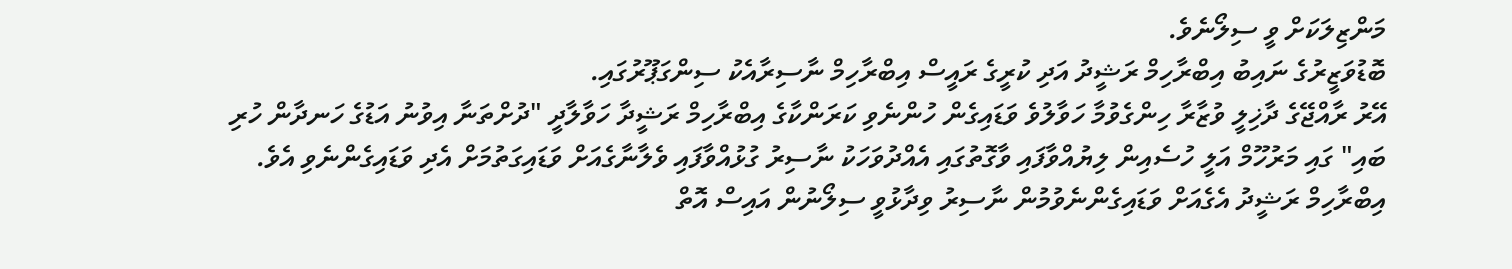މަންޒިލަކަށް ވީ ސިލޯނެވެ.
ބޮޑުވަޒީރުގެ ނައިބު އިބްރާހިމް ރަޝީދު އަދި ކުރީގެ ރައީސް އިބްރާހިމް ނާސިރާއެކު ސިންގަޕޫރުގައި.
އޭރު ރާއްޖޭގެ ދާޚިލީ ވުޒާރާ ހިންގެވުމާ ހަވާލުވެ ވަޑައިގެން ހުންނެވި ކަރަންކާގެ އިބްރާހިމް ރަޝީދާ ހަވާލާދީ "ދުށްތަނާ އިވުނު އަޑުގެ ހަނދާން ހުރި ބައި" ގައި މަރުހޫމް އަލީ ހުސެއިން ލިޔުއްވާފައި ވާގޮތުގައި އެއްދުވަހަކު ނާސިރު ގުޅުއްވާފައި ވެލާނާގެއަށް ވަޑައިގަތުމަށް އެދި ވަޑައިގެންނެވި އެވެ.
އިބްރާހިމް ރަޝީދު އެގެއަށް ވަޑައިގެންނެވުމުން ނާސިރު ވިދާޅުވީ ސިލޯނުން އައިސް އޮތް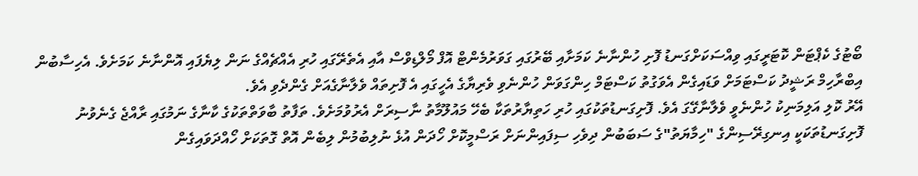ބޯޓުގެ ކެޕްޓަން ކޮޓަރީގައި ވިއްސަކަށްގަނޑު ފޮށި ހުންނާނެ ކަމަށާއި ބޭރުގައި ގަވަރުމެންޓް އޮފް މޯލްޑިވްސް އާއި އެތެރޭގައި ހުރި އެއްޗެއްގެ ނަން ލިޔެފައި އޮންނާނެ ކަމަށެވެ. އެހިސާބުން އިބްރާހިމް ރަޝީދު ކަސްޓަމަށް ވަޑައިގެން އެވަގުތު ކަސްޓަމް ހިންގަވަން ހުންނެވި ވެރިޔާގެ އެހީގައި އެ ފޮށިތައް ވެލާނާގެއަށް ގެންދެވި އެވެ.
އޭރު ކޮލި އަލިމަނިކު ހުންނެވީ ވެލާނާގޭގަ އެވެ. ފޮށިގަނޑުތަކުގައި ހުރި ހަތިޔާރުތަކާ ބެހޭ މައުލޫމާތު ނާސިރަށް އެރުވުމަށެވެ. ތަފާތު ބާވަތްތަކުގެ ކާނާގެ ނަމުގައި ރާއްޖެ ގެނެވުނު ފޮށިގަނޑުތަކަކީ އިނގިރޭސިންގެ "ހިމާޔަތު"ގެ ސަބަބުން ދިވެހި ސިފައިންނަށް ރަސްމީކޮށް ހޯދަން އުޅެ ނުލިބުމުން ލިބެން އޮތް ގޮތަކަށް ހޯއްދަވައިގެން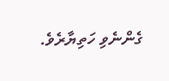ގެންނެވި ހަތިޔާރެވެ.